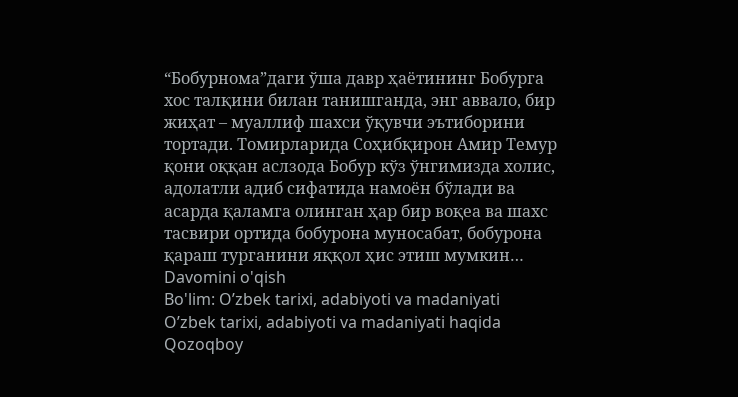“Бобурнома”даги ўша давр ҳаётининг Бобурга хос талқини билан танишганда, энг аввало, бир жиҳат – муаллиф шахси ўқувчи эътиборини тортади. Томирларида Соҳибқирон Амир Темур қони оққан аслзода Бобур кўз ўнгимизда холис, адолатли адиб сифатида намоён бўлади ва асарда қаламга олинган ҳар бир воқеа ва шахс тасвири ортида бобурона муносабат, бобурона қараш турганини яққол ҳис этиш мумкин… Davomini o'qish
Bo'lim: O’zbek tarixi, adabiyoti va madaniyati
O’zbek tarixi, adabiyoti va madaniyati haqida
Qozoqboy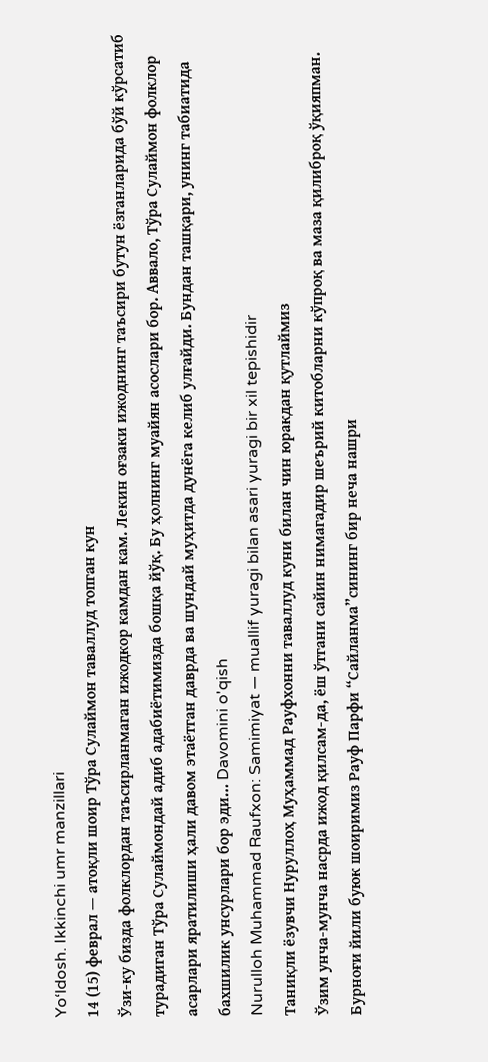Yo‘ldosh. Ikkinchi umr manzillari
14 (15) феврал — атоқли шоир Тўра Сулаймон таваллуд топган кун
Ўзи-ку бизда фолклордан таъсирланмаган ижодкор камдан кам. Лекин оғзаки ижоднинг таъсири бутун ёзганларида бўй кўрсатиб турадиган Тўра Сулаймондай адиб адабиётимизда бошқа йўқ. Бу ҳолнинг муайян асослари бор. Аввало, Тўра Сулаймон фолклор асарлари яратилиши ҳали давом этаётган даврда ва шундай муҳитда дунёга келиб улғайди. Бундан ташқари, унинг табиатида бахшилик унсурлари бор эди… Davomini o'qish
Nurulloh Muhammad Raufxon: Samimiyat — muallif yuragi bilan asari yuragi bir xil tepishidir
Таниқли ёзувчи Нуруллоҳ Муҳаммад Рауфхонни таваллуд куни билан чин юракдан қутлаймиз
Ўзим унча-мунча насрда ижод қилсам-да, ёш ўтгани сайин нимагадир шеърий китобларни кўпроқ ва маза қилиброқ ўқияпман. Бурноғи йили буюк шоиримиз Рауф Парфи “Сайланма”сининг бир неча нашри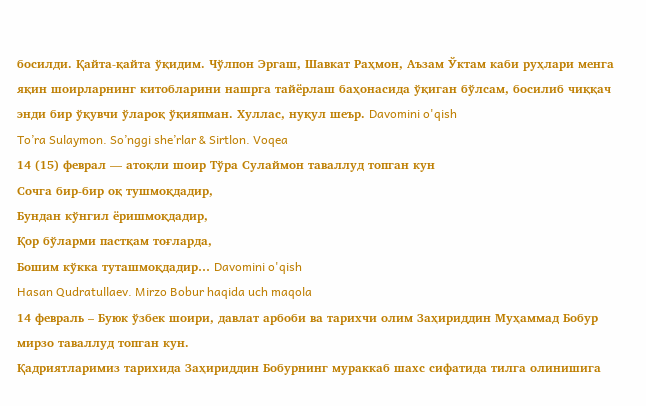босилди. Қайта-қайта ўқидим. Чўлпон Эргаш, Шавкат Раҳмон, Аъзам Ўктам каби руҳлари менга яқин шоирларнинг китобларини нашрга тайёрлаш баҳонасида ўқиган бўлсам, босилиб чиққач энди бир ўқувчи ўлароқ ўқияпман. Хуллас, нуқул шеър. Davomini o'qish
To’ra Sulaymon. So’nggi she’rlar & Sirtlon. Voqea
14 (15) феврал — атоқли шоир Тўра Сулаймон таваллуд топган кун
Сочга бир-бир оқ тушмоқдадир,
Бундан кўнгил ёришмоқдадир,
Қор бўларми пастқам тоғларда,
Бошим кўкка туташмоқдадир… Davomini o'qish
Hasan Qudratullaev. Mirzo Bobur haqida uch maqola
14 февраль – Буюк ўзбек шоири, давлат арбоби ва тарихчи олим Заҳириддин Муҳаммад Бобур мирзо таваллуд топган кун.
Қадриятларимиз тарихида Заҳириддин Бобурнинг мураккаб шахс сифатида тилга олинишига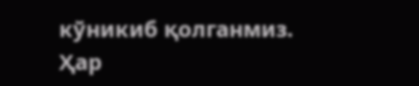кўникиб қолганмиз. Ҳар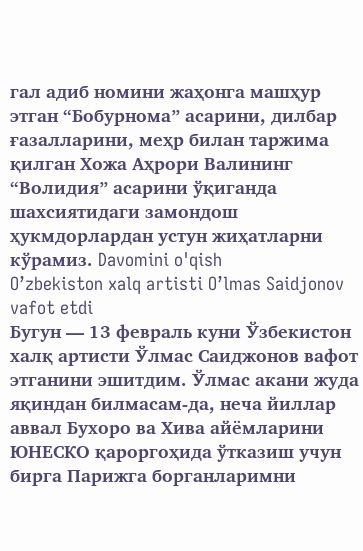гал адиб номини жаҳонга машҳур этган “Бобурнома” асарини, дилбар ғазалларини, меҳр билан таржима қилган Хожа Аҳрори Валининг “Волидия” асарини ўқиганда шахсиятидаги замондош ҳукмдорлардан устун жиҳатларни кўрамиз. Davomini o'qish
O’zbekiston xalq artisti O’lmas Saidjonov vafot etdi
Бугун — 13 февраль куни Ўзбекистон халқ артисти Ўлмас Саиджонов вафот этганини эшитдим. Ўлмас акани жуда яқиндан билмасам-да, неча йиллар аввал Бухоро ва Хива айёмларини ЮНЕСКО қароргоҳида ўтказиш учун бирга Парижга борганларимни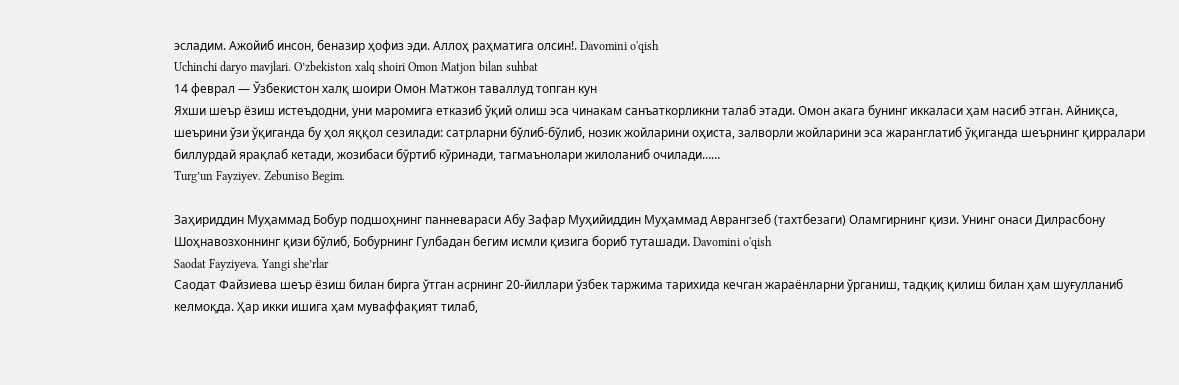эсладим. Ажойиб инсон, беназир ҳофиз эди. Аллоҳ раҳматига олсин!. Davomini o'qish
Uchinchi daryo mavjlari. O’zbekiston xalq shoiri Omon Matjon bilan suhbat
14 феврал — Ўзбекистон халқ шоири Омон Матжон таваллуд топган кун
Яхши шеър ёзиш истеъдодни, уни маромига етказиб ўқий олиш эса чинакам санъаткорликни талаб этади. Омон акага бунинг иккаласи ҳам насиб этган. Айниқса, шеърини ўзи ўқиганда бу ҳол яққол сезилади: сатрларни бўлиб-бўлиб, нозик жойларини оҳиста, залворли жойларини эса жаранглатиб ўқиганда шеърнинг қирралари биллурдай ярақлаб кетади, жозибаси бўртиб кўринади, тагмаънолари жилоланиб очилади……
Turg’un Fayziyev. Zebuniso Begim.

Заҳириддин Муҳаммад Бобур подшоҳнинг панневараси Абу Зафар Муҳийиддин Муҳаммад Аврангзеб (тахтбезаги) Оламгирнинг қизи. Унинг онаси Дилрасбону Шоҳнавозхоннинг қизи бўлиб, Бобурнинг Гулбадан бегим исмли қизига бориб туташади. Davomini o'qish
Saodat Fayziyeva. Yangi she’rlar
Саодат Файзиева шеър ёзиш билан бирга ўтган асрнинг 20-йиллари ўзбек таржима тарихида кечган жараёнларни ўрганиш, тадқиқ қилиш билан ҳам шуғулланиб келмоқда. Ҳар икки ишига ҳам муваффақият тилаб,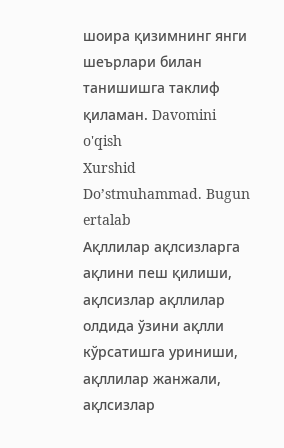шоира қизимнинг янги шеърлари билан танишишга таклиф қиламан. Davomini o'qish
Xurshid Do’stmuhammad. Bugun ertalab
Ақллилар ақлсизларга ақлини пеш қилиши, ақлсизлар ақллилар олдида ўзини ақлли кўрсатишга уриниши, ақллилар жанжали, ақлсизлар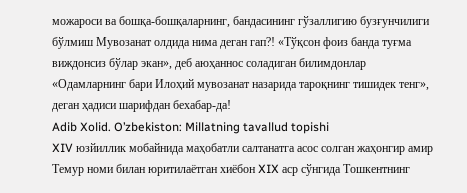можароси ва бошқа-бошқаларнинг, бандасининг гўзаллигию бузғунчилиги бўлмиш Мувозанат олдида нима деган гап?! «Тўқсон фоиз банда туғма виждонсиз бўлар экан», деб аюҳаннос соладиган билимдонлар «Одамларнинг бари Илоҳий мувозанат назарида тароқнинг тишидек тенг», деган ҳадиси шарифдан бехабар-да!
Adib Xolid. O’zbekiston: Millatning tavallud topishi
XIV юзйиллик мобайнида маҳобатли салтанатга асос солган жаҳонгир амир Темур номи билан юритилаётган хиёбон XIX аср сўнгида Тошкентнинг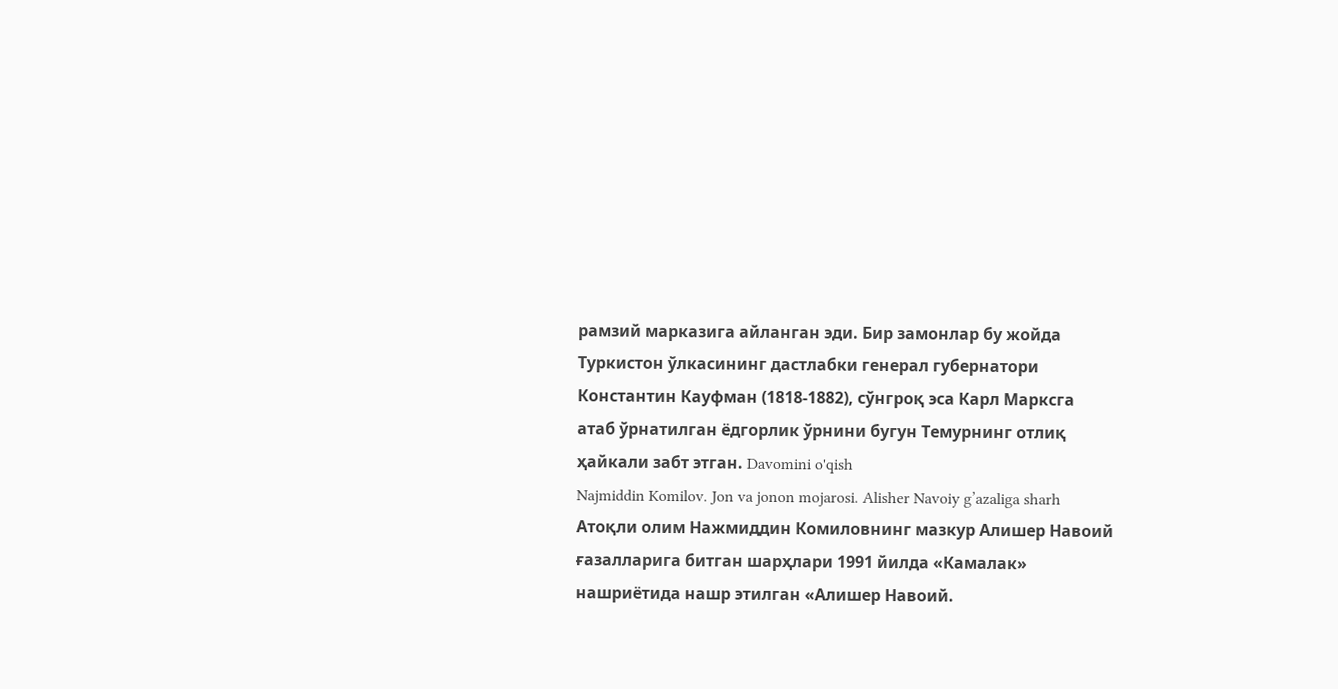рамзий марказига айланган эди. Бир замонлар бу жойда Туркистон ўлкасининг дастлабки генерал губернатори Константин Кауфман (1818-1882), сўнгроқ эса Карл Марксга атаб ўрнатилган ёдгорлик ўрнини бугун Темурнинг отлиқ ҳайкали забт этган. Davomini o'qish
Najmiddin Komilov. Jon va jonon mojarosi. Alisher Navoiy g’azaliga sharh
Атоқли олим Нажмиддин Комиловнинг мазкур Алишер Навоий ғазалларига битган шарҳлари 1991 йилда «Камалак» нашриётида нашр этилган «Алишер Навоий.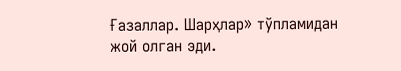Ғазаллар. Шарҳлар» тўпламидан жой олган эди.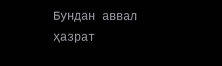Бундан аввал ҳазрат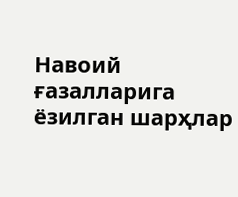Навоий ғазалларига ёзилган шарҳлар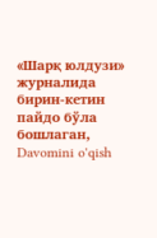«Шарқ юлдузи» журналида бирин-кетин пайдо бўла бошлаган, Davomini o'qish